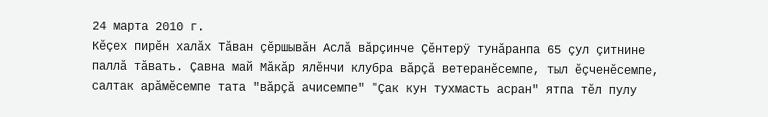24 марта 2010 г.
Кĕçех пирĕн халăх Тăван çĕршывăн Аслă вăрçинче Çĕнтерÿ тунăранпа 65 çул çитнине паллă тăвать. Çавна май Мăкăр ялĕнчи клубра вăрçă ветеранĕсемпе, тыл ĕçченĕсемпе, салтак арăмĕсемпе тата "вăрçă ачисемпе" "Çак кун тухмасть асран" ятпа тĕл пулу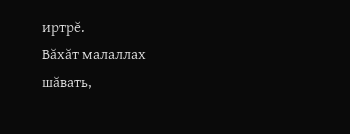иртрĕ.
Вăхăт малаллах шăвать,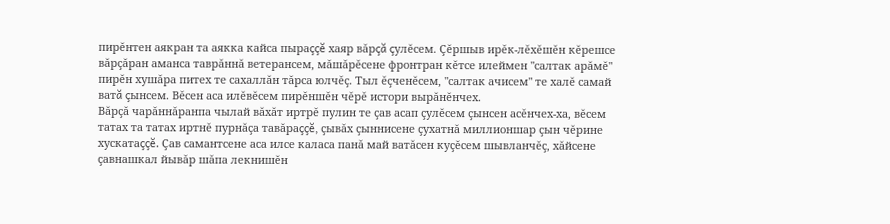пирĕнтен аякран та аякка кайса пыраççĕ хаяр вăрçă çулĕсем. Çĕршыв ирĕк-лĕхĕшĕн кĕрешсе вăрçăран аманса таврăннă ветерансем, мăшăрĕсене фронтран кĕтсе илеймен "салтак арăмĕ" пирĕн хушăра питех те сахаллăн тăрса юлчĕç. Тыл ĕçченĕсем, "салтак ачисем" те халĕ самай ватă çынсем. Вĕсен аса илĕвĕсем пирĕншĕн чĕрĕ истори вырăнĕнчех.
Вăрçă чарăннăранпа чылай вăхăт иртрĕ пулин те çав асап çулĕсем çынсен асĕнчех-ха, вĕсем татах та татах иртнĕ пурнăçа тавăраççĕ, çывăх çыннисене çухатнă миллионшар çын чĕрине хускатаççĕ. Çав самантсене аса илсе каласа панă май ватăсен куçĕсем шывланчĕç, хăйсене çавнашкал йывăр шăпа лекнишĕн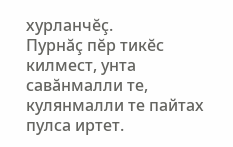хурланчĕç.
Пурнăç пĕр тикĕс килмест, унта савăнмалли те, кулянмалли те пайтах пулса иртет.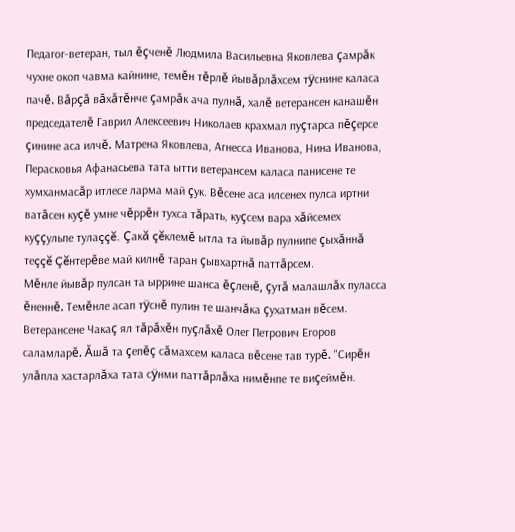Педагог-ветеран, тыл ĕçченĕ Людмила Васильевна Яковлева çамрăк чухне окоп чавма кайнине, темĕн тĕрлĕ йывăрлăхсем тÿснине каласа пачĕ. Вăрçă вăхăтĕнче çамрăк ача пулнă, халĕ ветерансен канашĕн председателĕ Гаврил Алексеевич Николаев крахмал пуçтарса пĕçерсе çинине аса илчĕ. Матрена Яковлева, Агнесса Иванова, Нина Иванова, Перасковья Афанасьева тата ытти ветерансем каласа панисене те хумханмасăр итлесе ларма май çук. Вĕсене аса илсенех пулса иртни ватăсен куçĕ умне чĕррĕн тухса тăрать, куçсем вара хăйсемех куççульпе тулаççĕ. Çакă çĕклемĕ ытла та йывăр пулнипе çыхăннă теççĕ Çĕнтерĕве май килнĕ таран çывхартнă паттăрсем.
Мĕнле йывăр пулсан та ыррине шанса ĕçленĕ, çутă малашлăх пуласса ĕненнĕ. Темĕнле асап тÿснĕ пулин те шанчăка çухатман вĕсем.
Ветерансене Чакаç ял тăрăхĕн пуçлăхĕ Олег Петрович Егоров саламларĕ. Ăшă та çепĕç сăмахсем каласа вĕсене тав турĕ. "Сирĕн улăпла хастарлăха тата сÿнми паттăрлăха нимĕнпе те виçеймĕн.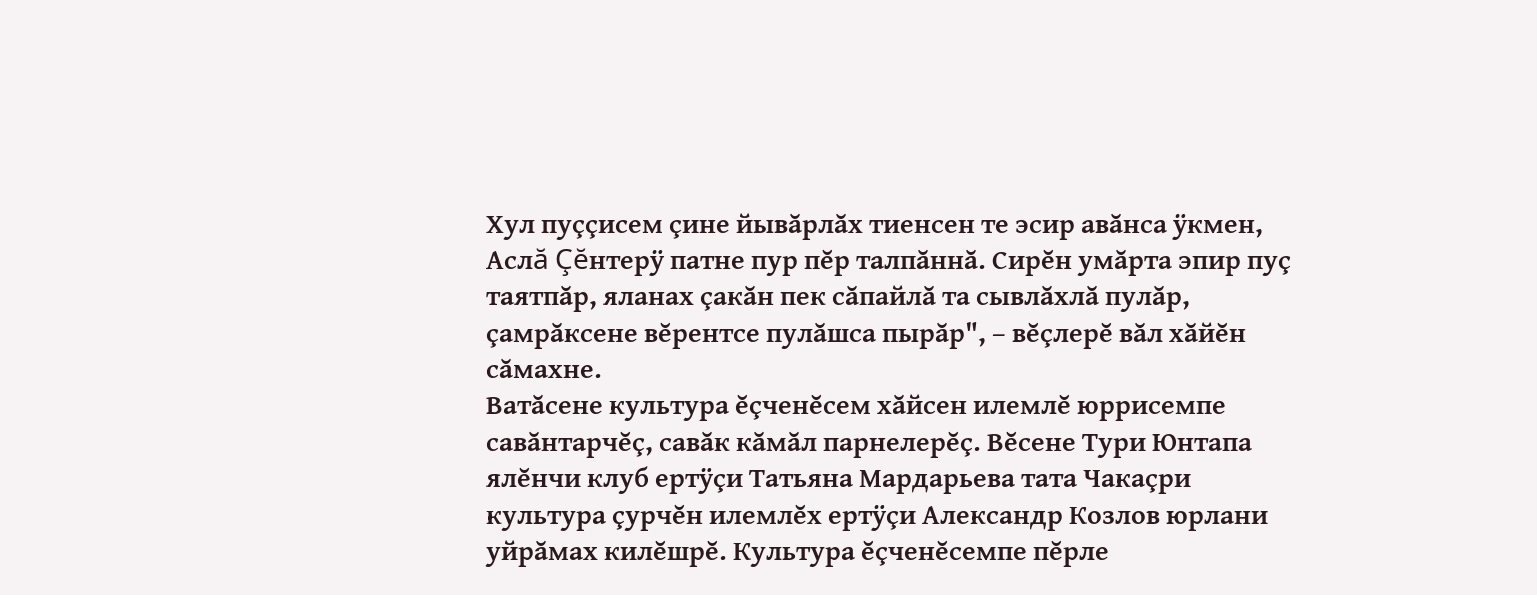Хул пуççисем çине йывăрлăх тиенсен те эсир авăнса ÿкмен, Аслă Çĕнтерÿ патне пур пĕр талпăннă. Сирĕн умăрта эпир пуç таятпăр, яланах çакăн пек сăпайлă та сывлăхлă пулăр, çамрăксене вĕрентсе пулăшса пырăр", – вĕçлерĕ вăл хăйĕн сăмахне.
Ватăсене культура ĕçченĕсем хăйсен илемлĕ юррисемпе савăнтарчĕç, савăк кăмăл парнелерĕç. Вĕсене Тури Юнтапа ялĕнчи клуб ертÿçи Татьяна Мардарьева тата Чакаçри культура çурчĕн илемлĕх ертÿçи Александр Козлов юрлани уйрăмах килĕшрĕ. Культура ĕçченĕсемпе пĕрле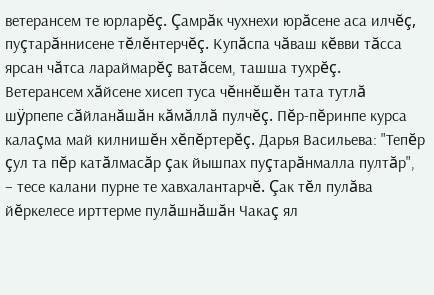ветерансем те юрларĕç. Çамрăк чухнехи юрăсене аса илчĕç, пуçтарăннисене тĕлĕнтерчĕç. Купăспа чăваш кĕвви тăсса ярсан чăтса лараймарĕç ватăсем, ташша тухрĕç.
Ветерансем хăйсене хисеп туса чĕннĕшĕн тата тутлă шÿрпепе сăйланăшăн кăмăллă пулчĕç. Пĕр-пĕринпе курса калаçма май килнишĕн хĕпĕртерĕç. Дарья Васильева: "Тепĕр çул та пĕр катăлмасăр çак йышпах пуçтарăнмалла пултăр", – тесе калани пурне те хавхалантарчĕ. Çак тĕл пулăва йĕркелесе ирттерме пулăшнăшăн Чакаç ял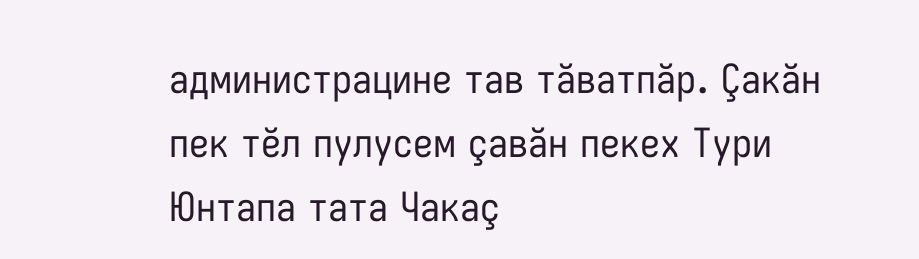администрацине тав тăватпăр. Çакăн пек тĕл пулусем çавăн пекех Тури Юнтапа тата Чакаç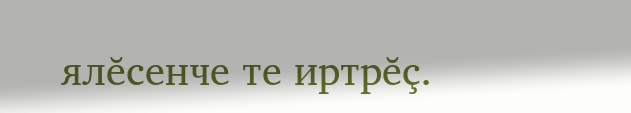ялĕсенче те иртрĕç.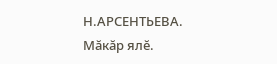Н.АРСЕНТЬЕВА. Мăкăр ялĕ.